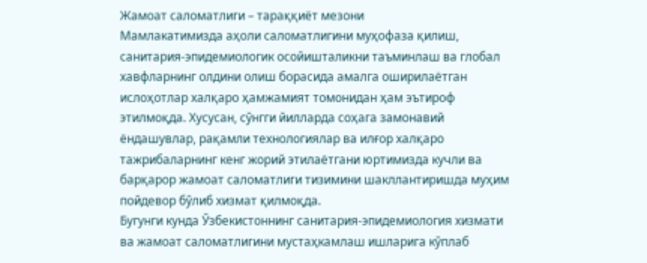Жамоат саломатлиги – тараққиёт мезони
Мамлакатимизда аҳоли саломатлигини муҳофаза қилиш, санитария-эпидемиологик осойишталикни таъминлаш ва глобал хавфларнинг олдини олиш борасида амалга оширилаётган ислоҳотлар халқаро ҳамжамият томонидан ҳам эътироф этилмоқда. Хусусан, сўнгги йилларда соҳага замонавий ёндашувлар, рақамли технологиялар ва илғор халқаро тажрибаларнинг кенг жорий этилаётгани юртимизда кучли ва барқарор жамоат саломатлиги тизимини шакллантиришда муҳим пойдевор бўлиб хизмат қилмоқда.
Бугунги кунда Ўзбекистоннинг санитария-эпидемиология хизмати ва жамоат саломатлигини мустаҳкамлаш ишларига кўплаб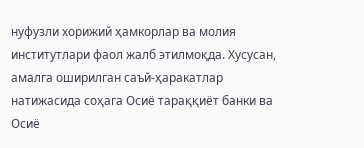нуфузли хорижий ҳамкорлар ва молия институтлари фаол жалб этилмоқда. Хусусан, амалга оширилган саъй-ҳаракатлар натижасида соҳага Осиё тараққиёт банки ва Осиё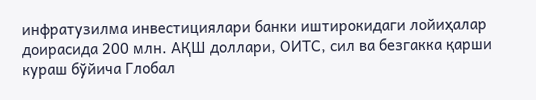инфратузилма инвестициялари банки иштирокидаги лойиҳалар доирасида 200 млн. AҚШ доллари, OИТС, сил ва безгакка қарши кураш бўйича Глобал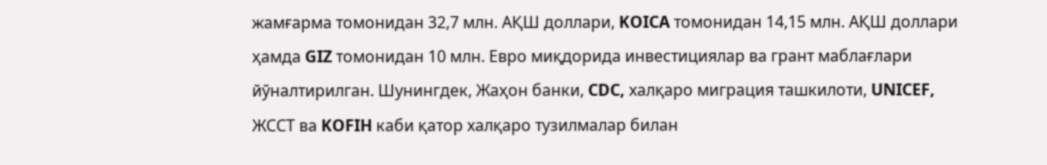жамғарма томонидан 32,7 млн. AҚШ доллари, KOICA томонидан 14,15 млн. AҚШ доллари ҳамда GIZ томонидан 10 млн. Евро миқдорида инвестициялар ва грант маблағлари йўналтирилган. Шунингдек, Жаҳон банки, CDC, халқаро миграция ташкилоти, UNICEF, ЖССТ ва KOFIH каби қатор халқаро тузилмалар билан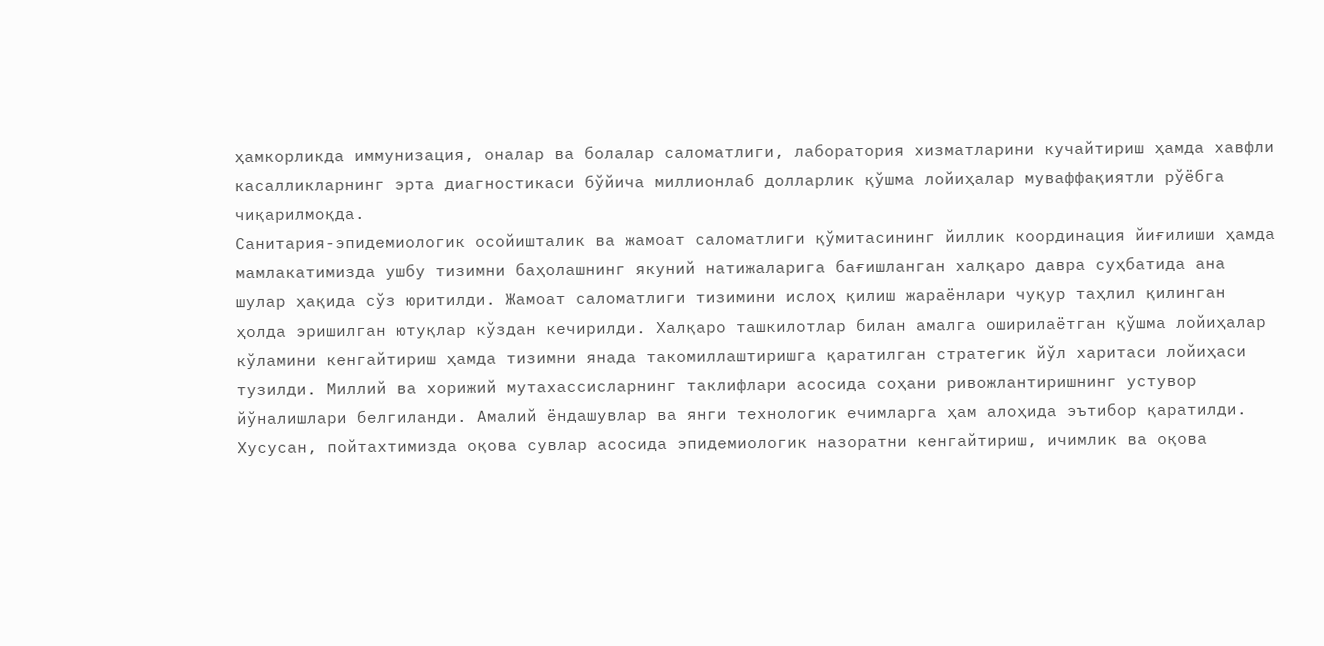ҳамкорликда иммунизация, оналар ва болалар саломатлиги, лаборатория хизматларини кучайтириш ҳамда хавфли касалликларнинг эрта диагностикаси бўйича миллионлаб долларлик қўшма лойиҳалар муваффақиятли рўёбга чиқарилмоқда.
Санитария-эпидемиологик осойишталик ва жамоат саломатлиги қўмитасининг йиллик координация йиғилиши ҳамда мамлакатимизда ушбу тизимни баҳолашнинг якуний натижаларига бағишланган халқаро давра суҳбатида ана шулар ҳақида сўз юритилди. Жамоат саломатлиги тизимини ислоҳ қилиш жараёнлари чуқур таҳлил қилинган ҳолда эришилган ютуқлар кўздан кечирилди. Халқаро ташкилотлар билан амалга оширилаётган қўшма лойиҳалар кўламини кенгайтириш ҳамда тизимни янада такомиллаштиришга қаратилган стратегик йўл харитаси лойиҳаси тузилди. Миллий ва хорижий мутахассисларнинг таклифлари асосида соҳани ривожлантиришнинг устувор йўналишлари белгиланди. Амалий ёндашувлар ва янги технологик ечимларга ҳам алоҳида эътибор қаратилди. Хусусан, пойтахтимизда оқова сувлар асосида эпидемиологик назоратни кенгайтириш, ичимлик ва оқова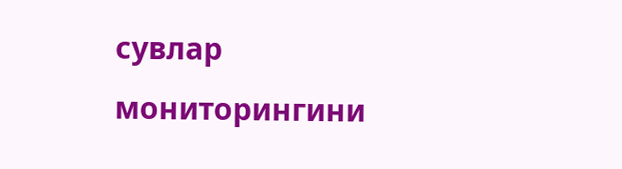сувлар мониторингини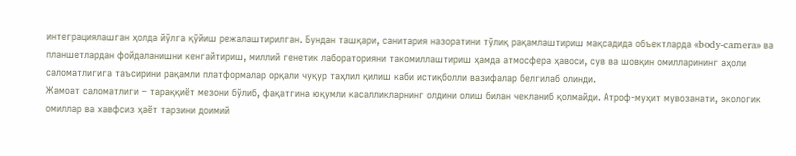интеграциялашган ҳолда йўлга қўйиш режалаштирилган. Бундан ташқари, санитария назоратини тўлиқ рақамлаштириш мақсадида объектларда «body-camera» ва планшетлардан фойдаланишни кенгайтириш, миллий генетик лабораторияни такомиллаштириш ҳамда атмосфера ҳавоси, сув ва шовқин омилларининг аҳоли саломатлигига таъсирини рақамли платформалар орқали чуқур таҳлил қилиш каби истиқболли вазифалар белгилаб олинди.
Жамоат саломатлиги – тараққиёт мезони бўлиб, фақатгина юқумли касалликларнинг олдини олиш билан чекланиб қолмайди. Атроф-муҳит мувозанати, экологик омиллар ва хавфсиз ҳаёт тарзини доимий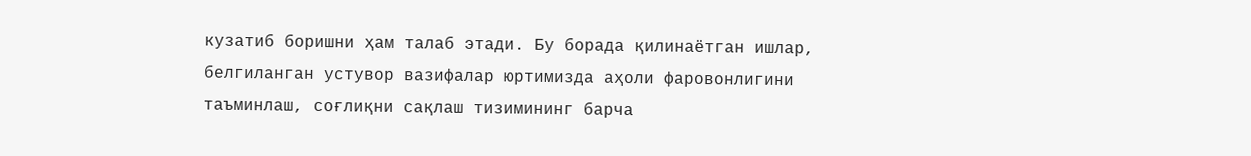кузатиб боришни ҳам талаб этади. Бу борада қилинаётган ишлар, белгиланган устувор вазифалар юртимизда аҳоли фаровонлигини таъминлаш, соғлиқни сақлаш тизимининг барча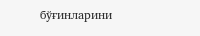бўғинларини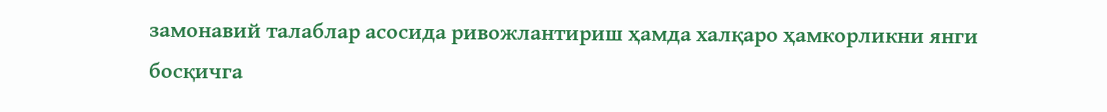замонавий талаблар асосида ривожлантириш ҳамда халқаро ҳамкорликни янги босқичга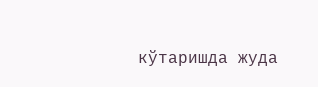кўтаришда жуда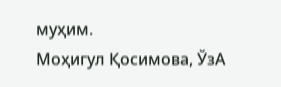муҳим.
Моҳигул Қосимова, ЎзА